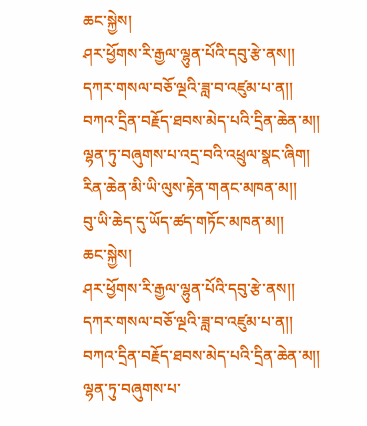ཆང་སྐྱེས།
ཤར་ཕྱོགས་རི་རྒྱལ་ལྷུན་པོའི་དབུ་རྩེ་ནས།།
དཀར་གསལ་བཅོ་ལྔའི་ཟླ་བ་འཛུམ་པ་ན།།
བཀའ་དྲིན་བརྗོད་ཐབས་མེད་པའི་དྲིན་ཆེན་མ།།
ལྷན་ཏུ་བཞུགས་པ་འདྲ་བའི་འཕྲུལ་སྣང་ཞིག།
རིན་ཆེན་མི་ཡི་ལུས་རྟེན་གནང་མཁན་མ།།
བུ་ཡི་ཆེད་དུ་ཡོད་ཚད་གཏོང་མཁན་མ།།
ཆང་སྐྱེས།
ཤར་ཕྱོགས་རི་རྒྱལ་ལྷུན་པོའི་དབུ་རྩེ་ནས།།
དཀར་གསལ་བཅོ་ལྔའི་ཟླ་བ་འཛུམ་པ་ན།།
བཀའ་དྲིན་བརྗོད་ཐབས་མེད་པའི་དྲིན་ཆེན་མ།།
ལྷན་ཏུ་བཞུགས་པ་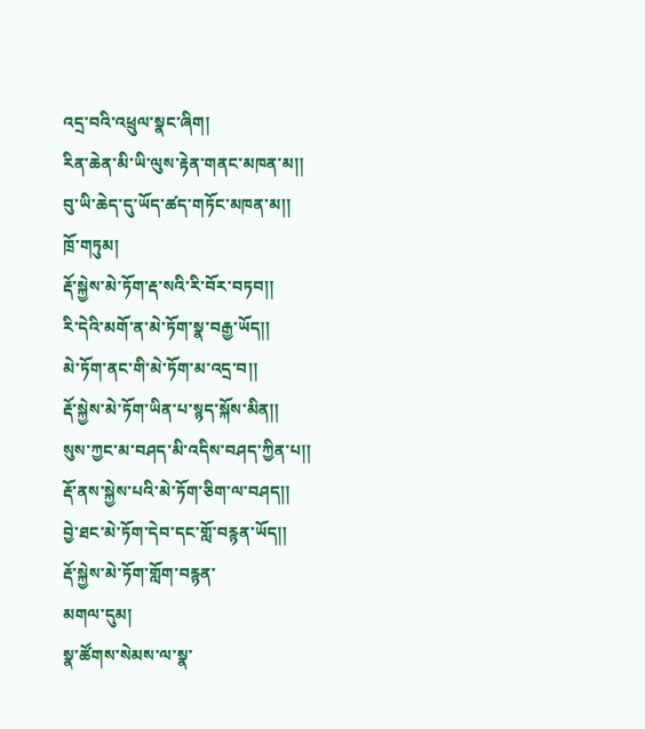འདྲ་བའི་འཕྲུལ་སྣང་ཞིག།
རིན་ཆེན་མི་ཡི་ལུས་རྟེན་གནང་མཁན་མ།།
བུ་ཡི་ཆེད་དུ་ཡོད་ཚད་གཏོང་མཁན་མ།།
ཁྲོ་གཏུམ།
རྡོ་སྐྱེས་མེ་ཏོག་རྡ་སའི་རི་བོར་བཏབ།།
རི་དེའི་མགོ་ན་མེ་ཏོག་སྣ་བརྒྱ་ཡོད།།
མེ་ཏོག་ནང་གི་མེ་ཏོག་མ་འདྲ་བ།།
རྡོ་སྐྱེས་མེ་ཏོག་ཡིན་པ་སྙད་སྐོས་མིན།།
སུས་ཀྱང་མ་བཤད་མི་འདིས་བཤད་ཀྱིན་པ།།
རྡོ་ནས་སྐྱེས་པའི་མེ་ཏོག་ཅིག་ལ་བཤད།།
བྱེ་ཐང་མེ་ཏོག་དེབ་དང་གློ་བརྙན་ཡོད།།
རྡོ་སྐྱེས་མེ་ཏོག་གློག་བརྙན་
མགལ་དུམ།
སྣ་ཚོགས་སེམས་ལ་སྣ་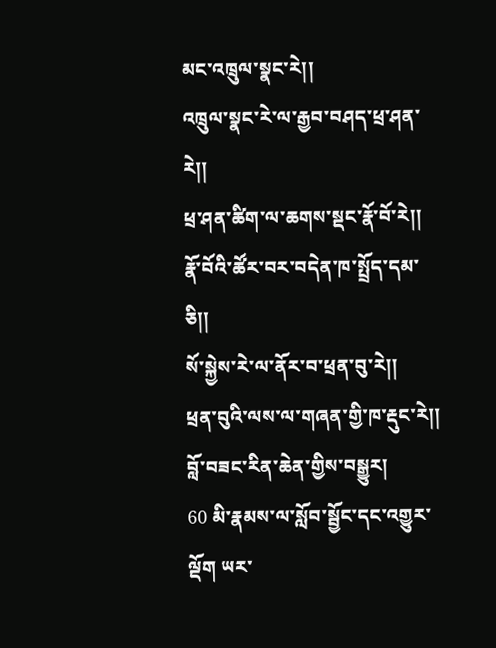མང་འཁྲུལ་སྣང་རེ།།
འཁྲུལ་སྣང་རེ་ལ་རྒྱབ་བཤད་ཕྲ་ཤན་རེ།།
ཕྲ་ཤན་ཚིག་ལ་ཆགས་སྡང་རྣོ་བོ་རེ།།
རྣོ་བོའི་ཚོར་བར་བདེན་ཁ་སྤྲོད་དམ་ཅི།།
སོ་སྐྱེས་རེ་ལ་ནོར་བ་ཕྲན་བུ་རེ།།
ཕྲན་བུའི་ལས་ལ་གཞན་གྱི་ཁ་རྡུང་རེ།།
བློ་བཟང་རིན་ཆེན་གྱིས་བསྒྱུར།
60 མི་རྣམས་ལ་སློབ་སྦྱོང་དང་འགྱུར་ལྡོག ཡར་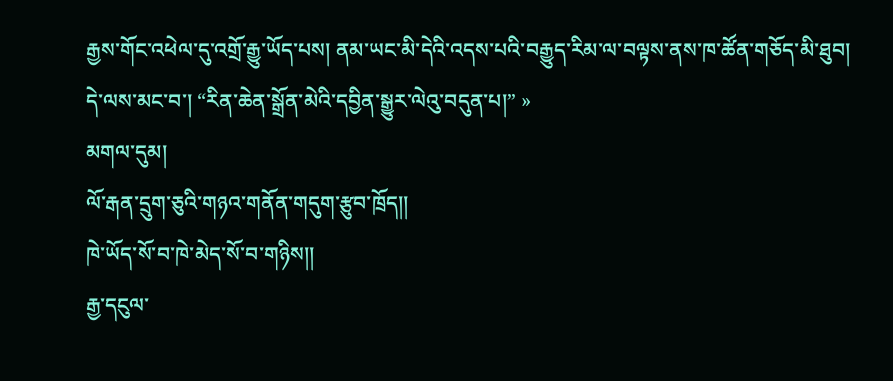རྒྱས་གོང་འཕེལ་དུ་འགྲོ་རྒྱུ་ཡོད་པས། ནམ་ཡང་མི་དེའི་འདས་པའི་བརྒྱུད་རིམ་ལ་བལྟས་ནས་ཁ་ཚོན་གཅོད་མི་ཐུབ།
དེ་ལས་མང་བ་། “རིན་ཆེན་སྒྲོན་མེའི་དབྱིན་སྒྱུར་ལེའུ་བདུན་པ།” »
མགལ་དུམ།
ལོ་རྒན་དྲུག་ཅུའི་གཉའ་གནོན་གདུག་རྩུབ་ཁྲོད།།
ཁེ་ཡོད་སོ་བ་ཁེ་མེད་སོ་བ་གཉིས།།
རྒྱ་དངུལ་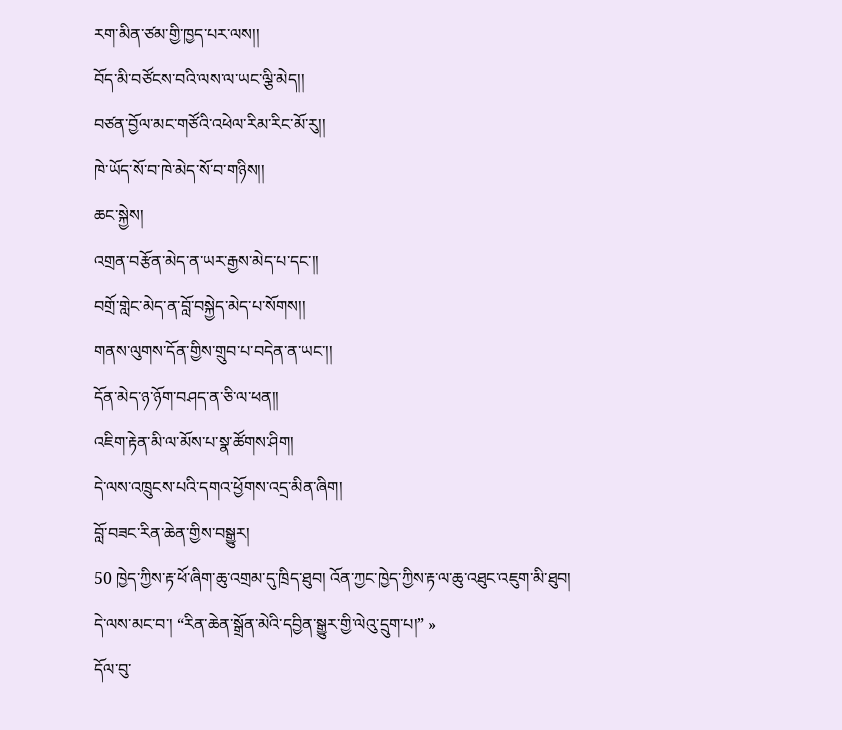རག་མིན་ཙམ་གྱི་ཁྱད་པར་ལས།།
བོད་མི་བཙོངས་བའི་ལས་ལ་ཡང་ལྕི་མེད།།
བཙན་བྱོལ་མང་གཙོའི་འཕེལ་རིམ་རིང་མོ་རུ།།
ཁེ་ཡོད་སོ་བ་ཁེ་མེད་སོ་བ་གཉིས།།
ཆང་སྐྱེས།
འགྲན་བརྩོན་མེད་ན་ཡར་རྒྱས་མེད་པ་དང་།།
བགྲོ་གླེང་མེད་ན་བློ་བསྐྱེད་མེད་པ་སོགས།།
གནས་ལུགས་དོན་གྱིས་གྲུབ་པ་བདེན་ན་ཡང་།།
དོན་མེད་ཉ་ཉོག་བཤད་ན་ཅི་ལ་ཕན།།
འཇིག་རྟེན་མི་ལ་མོས་པ་སྣ་ཚོགས་ཤིག།
དེ་ལས་འཁྲུངས་པའི་དགའ་ཕྱོགས་འདྲ་མིན་ཞིག།
བློ་བཟང་རིན་ཆེན་གྱིས་བསྒྱུར།
50 ཁྱེད་ཀྱིས་རྟ་ཕོ་ཞིག་ཆུ་འགྲམ་དུ་ཁྲིད་ཐུབ། འོན་ཀྱང་ཁྱེད་ཀྱིས་རྟ་ལ་ཆུ་འཐུང་འཇུག་མི་ཐུབ།
དེ་ལས་མང་བ་། “རིན་ཆེན་སྒྲོན་མེའི་དབྱིན་སྒྱུར་གྱི་ལེའུ་དྲུག་པ།” »
དོལ་བུ་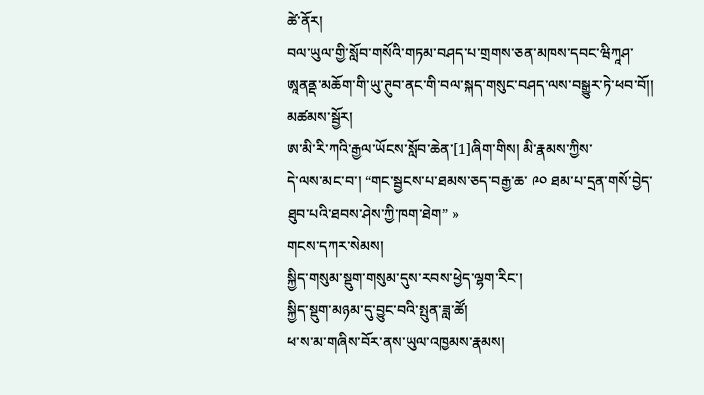ཚེ་ནོར།
བལ་ཡུལ་གྱི་སློབ་གསོའི་གཏམ་བཤད་པ་གྲགས་ཅན་མཁས་དབང་ཝིཀཱཤ་ཨཱནནྡ་མཆོག་གི་ཡུ་ཊུབ་ནང་གི་བལ་སྐད་གསུང་བཤད་ལས་བསྒྱུར་ཏེ་ཕབ་བོ།།
མཚམས་སྦྱོར།
ཨ་མི་རི་ཀའི་རྒྱལ་ཡོངས་སློབ་ཆེན་[1]ཞིག་གིས། མི་རྣམས་ཀྱིས་
དེ་ལས་མང་བ་། “གང་སྦྱངས་པ་ཐམས་ཅད་བརྒྱ་ཆ་ ༩༠ ཐམ་པ་དྲན་གསོ་བྱེད་ཐུབ་པའི་ཐབས་ཤེས་ཀྱི་ཁག་ཐེག” »
གངས་དཀར་སེམས།
སྐྱིད་གསུམ་སྡུག་གསུམ་དུས་རབས་ཕྱེད་ལྷག་རིང་།
སྐྱིད་སྡུག་མཉམ་དུ་བྱུང་བའི་སྤུན་ཟླ་ཚོ།
ཕ་ས་མ་གཞིས་བོར་ནས་ཡུལ་འཁྱམས་རྣམས།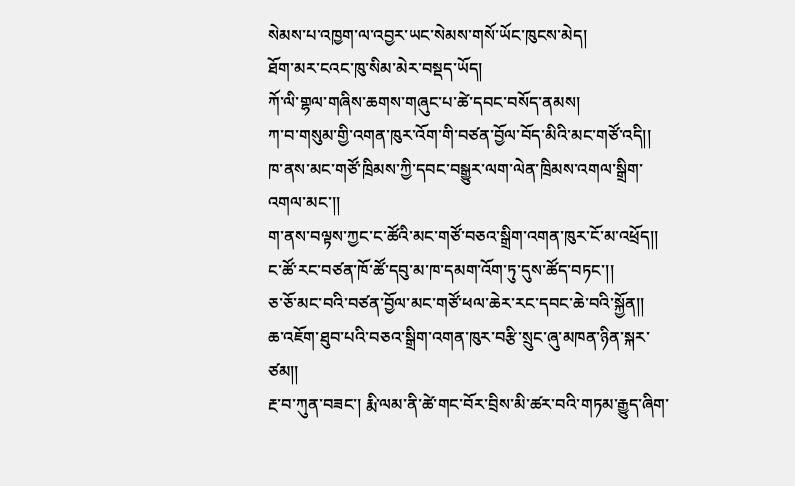སེམས་པ་འཁྱག་ལ་འབྱར་ཡང་སེམས་གསོ་ཡོང་ཁུངས་མེད།
ཐོག་མར་ངའང་ཁུ་སིམ་མེར་བསྡད་ཡོད།
ཀོ་ལི་གྷལ་གཞིས་ཆགས་གཞུང་པ་ཚེ་དབང་བསོད་ནམས།
ཀ་བ་གསུམ་གྱི་འགན་ཁུར་འོག་གི་བཙན་བྱོལ་བོད་མིའི་མང་གཙོ་འདི།།
ཁ་ནས་མང་གཙོ་ཁྲིམས་ཀྱི་དབང་བསྒྱུར་ལག་ལེན་ཁྲིམས་འགལ་སྒྲིག་འགལ་མང་།།
ག་ནས་བལྟས་ཀྱང་ང་ཚོའི་མང་གཙོ་བཅའ་སྒྲིག་འགན་ཁུར་ངོ་མ་འཕྲོད།།
ང་ཚོ་རང་བཙན་ཁོ་ཚོ་དབུ་མ་ཁ་དམག་འོག་ཏུ་དུས་ཚོད་བཏང་།།
ཅ་ཅོ་མང་བའི་བཙན་བྱོལ་མང་གཙོ་ཕལ་ཆེར་རང་དབང་ཆེ་བའི་སྐྱོན།།
ཆ་འཇོག་ཐུབ་པའི་བཅའ་སྒྲིག་འགན་ཁུར་བརྩི་སྲུང་ཞུ་མཁན་ཉིན་སྐར་ཙམ།།
རྔ་བ་ཀུན་བཟང་། རྨི་ལམ་ནི་ཚེ་གང་བོར་བྲིས་མི་ཚར་བའི་གཏམ་རྒྱུད་ཞིག་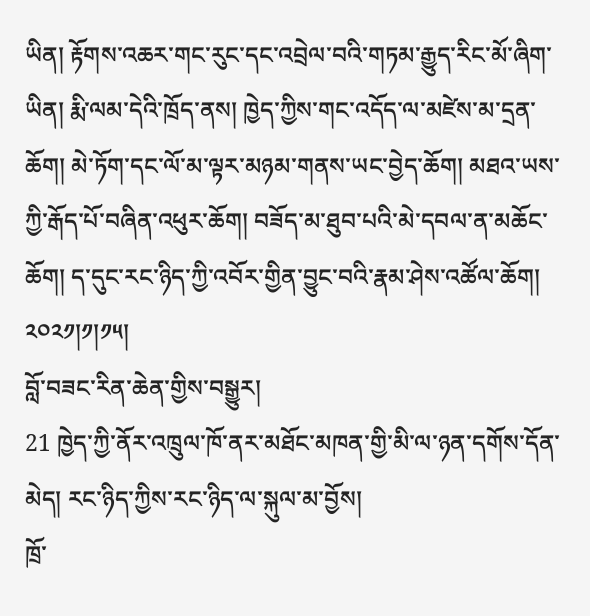ཡིན། རྟོགས་འཆར་གང་རུང་དང་འབྲེལ་བའི་གཏམ་རྒྱུད་རིང་མོ་ཞིག་ཡིན། རྨི་ལམ་དེའི་ཁྲོད་ནས། ཁྱེད་ཀྱིས་གང་འདོད་ལ་མཛེས་མ་དྲན་ཆོག། མེ་ཏོག་དང་ལོ་མ་ལྟར་མཉམ་གནས་ཡང་བྱེད་ཆོག། མཐའ་ཡས་ཀྱི་རྒོད་པོ་བཞིན་འཕུར་ཆོག། བཟོད་མ་ཐུབ་པའི་མེ་དབལ་ན་མཆོང་ཆོག། ད་དུང་རང་ཉིད་ཀྱི་འབོར་གྱིན་བྱུང་བའི་རྣམ་ཤེས་འཚོལ་ཆོག། ༢༠༢༡།༡།༡༥།
བློ་བཟང་རིན་ཆེན་གྱིས་བསྒྱུར།
21 ཁྱེད་ཀྱི་ནོར་འཁྲུལ་ཁོ་ནར་མཐོང་མཁན་གྱི་མི་ལ་ཉན་དགོས་དོན་མེད། རང་ཉིད་ཀྱིས་རང་ཉིད་ལ་སྐུལ་མ་བྱོས།
ཁྲོ་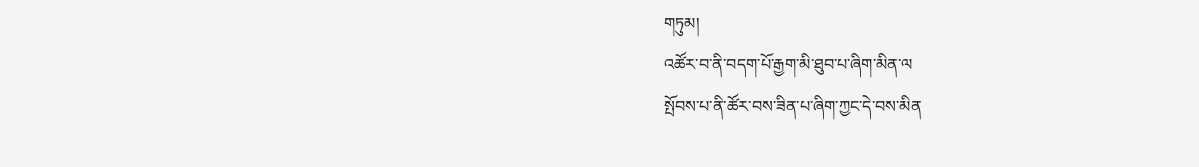གཏུམ།
འཚོར་བ་ནི་བདག་པོ་རྒྱག་མི་ཐུབ་པ་ཞིག་མིན་ལ
སྤོབས་པ་ནི་ཚོར་བས་ཟིན་པ་ཞིག་ཀྱང་དེ་བས་མིན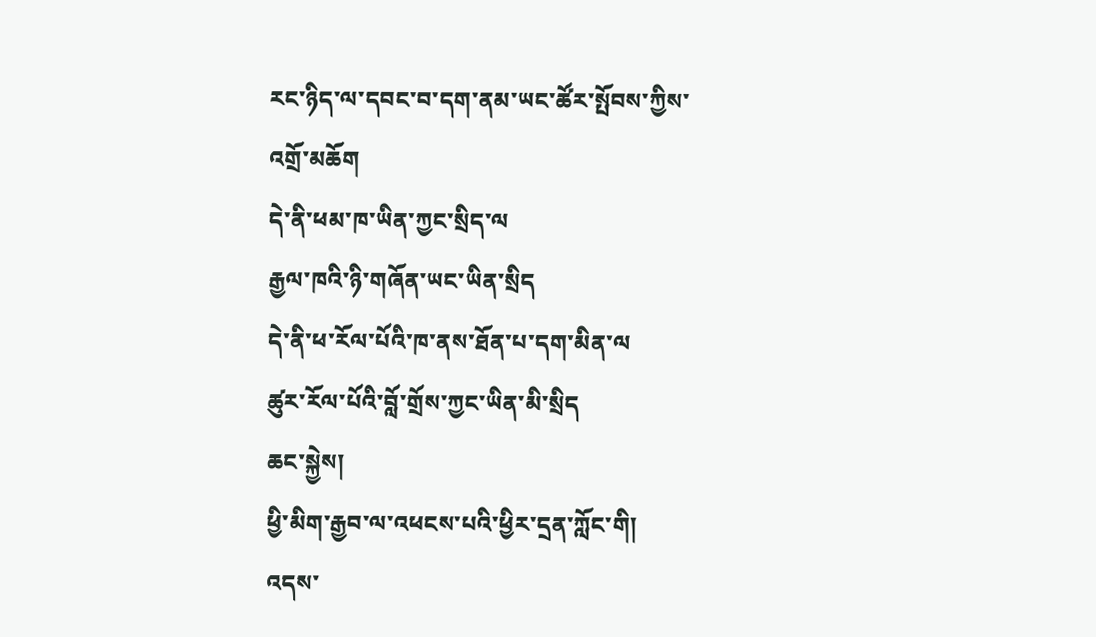རང་ཉིད་ལ་དབང་བ་དག་ནམ་ཡང་ཚོར་སྤོབས་ཀྱིས་འགྲོ་མཆོག
དེ་ནི་ཕམ་ཁ་ཡིན་ཀྱང་སྲིད་ལ
རྒྱལ་ཁའི་ཉི་གཞོན་ཡང་ཡིན་སྲིད
དེ་ནི་ཕ་རོལ་པོའི་ཁ་ནས་ཐོན་པ་དག་མིན་ལ
ཚུར་རོལ་པོའི་བློ་གྲོས་ཀྱང་ཡིན་མི་སྲིད
ཆང་སྐྱེས།
ཕྱི་མིག་རྒྱབ་ལ་འཕངས་པའི་ཕྱིར་དྲན་ཀློང་གི།
འདས་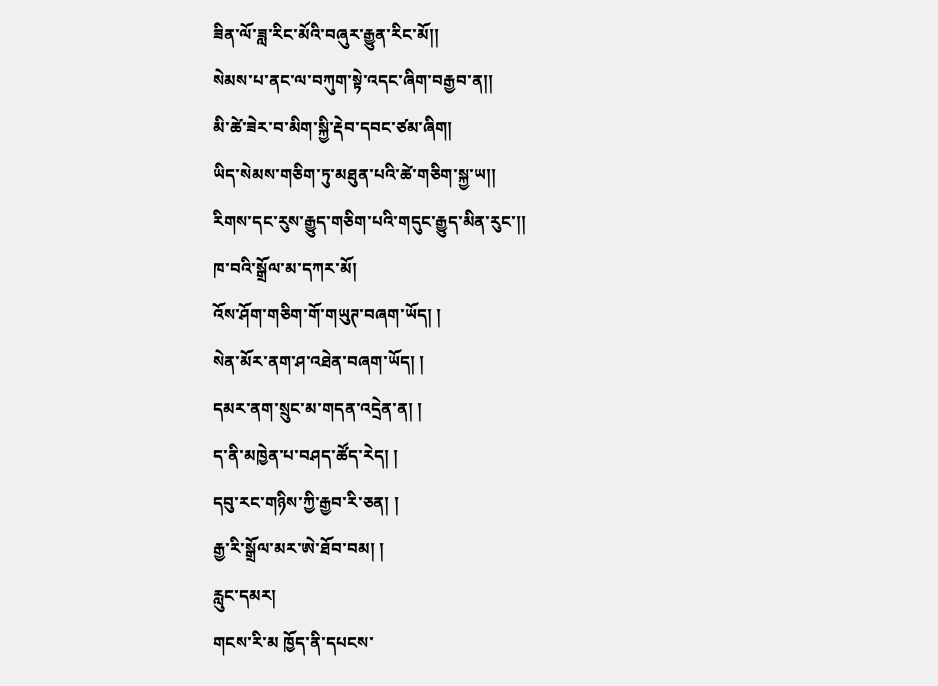ཟིན་ལོ་ཟླ་རིང་མོའི་བཞུར་རྒྱུན་རིང་མོ།།
སེམས་པ་ནང་ལ་བཀུག་སྟེ་འདང་ཞིག་བརྒྱབ་ན།།
མི་ཚེ་ཟེར་བ་མིག་སྐྱི་རྡེབ་དབང་ཙམ་ཞིག།
ཡིད་སེམས་གཅིག་ཏུ་མཐུན་པའི་ཚེ་གཅིག་སྐྱ་ཡ།།
རིགས་དང་རུས་རྒྱུད་གཅིག་པའི་གདུང་རྒྱུད་མིན་རུང་།།
ཁ་བའི་སྒྲོལ་མ་དཀར་མོ།
འོས་ཤོག་གཅིག་གོ་གཡུཊ་བཞག་ཡོད། །
སེན་མོར་ནག་ཤ་འཐེན་བཞག་ཡོད། །
དམར་ནག་སྲུང་མ་གདན་འདྲེན་ན། །
ད་ནི་མཁྱེན་པ་བཤད་ཚོད་རེད། །
དབུ་རང་གཉིས་ཀྱི་རྒྱབ་རི་ཅན། །
རྒྱ་རི་སྒྲོལ་མར་ཨེ་ཐོབ་བམ། །
རླུང་དམར།
གངས་རི་མ ཁྱོད་ནི་དཔངས་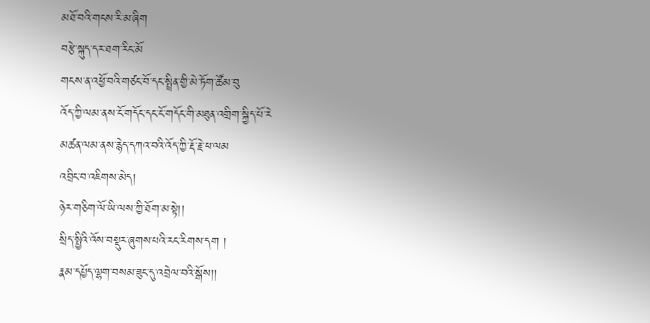མཐོ་བའི་གངས་རི་མ་ཞིག
བརྩེ་སྐུད་དར་ཐག་རིང་མོ
གངས་ན་འཕྱོ་བའི་གཙང་བོ་དང་སྤྲིན་གྱི་མེ་ཏོག་ཚོམ་བུ
འོད་ཀྱི་ལམ་ནས་ངོ་གདོང་དང་ངོ་གདོང་གི་མཐུན་འགྲིག་སྐྱིད་པོ་རེ
མཚན་ལམ་ནས་རྙེད་དཀའ་བའི་འོད་ཀྱི་རྡོ་རྗེ་ཕ་ལམ
འབྲིང་བ་འཇིགས་མེད།
ཉེར་གཅིག་ལོ་ཡི་ལས་ཀྱི་ཐོག་མ་སྟེ།།
སྲིད་སྤྱིའི་འོས་བསྡུར་ཞུགས་པའི་རང་རིགས་དག །
རྣམ་དཔྱོད་ལྷག་བསམ་ཟུང་དུ་འབྲེལ་བའི་སྒོས།།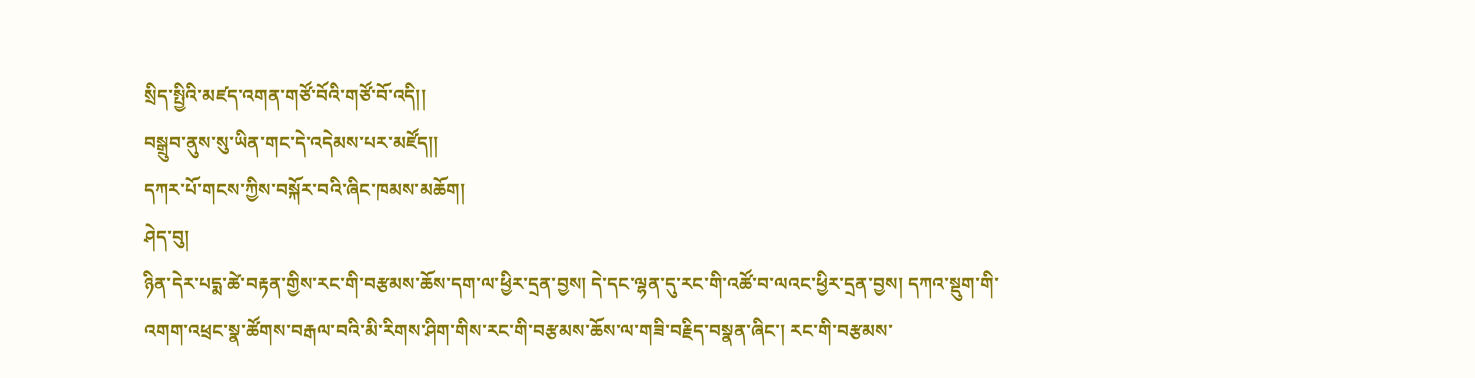སྲིད་སྤྱིའི་མཛད་འགན་གཙོ་བོའི་གཙོ་བོ་འདི།།
བསྒྲུབ་ནུས་སུ་ཡིན་གང་དེ་འདེམས་པར་མཛོད།།
དཀར་པོ་གངས་ཀྱིས་བསྐོར་བའི་ཞིང་ཁམས་མཆོག།
ཤེད་བུ།
ཉིན་དེར་པདྨ་ཚེ་བརྟན་གྱིས་རང་གི་བརྩམས་ཆོས་དག་ལ་ཕྱིར་དྲན་བྱས། དེ་དང་ལྷན་དུ་རང་གི་འཚོ་བ་ལའང་ཕྱིར་དྲན་བྱས། དཀའ་སྡུག་གི་འགག་འཕྲང་སྣ་ཚོགས་བརྒལ་བའི་མི་རིགས་ཤིག་གིས་རང་གི་བརྩམས་ཆོས་ལ་གཟི་བརྗིད་བསྣན་ཞིང་། རང་གི་བརྩམས་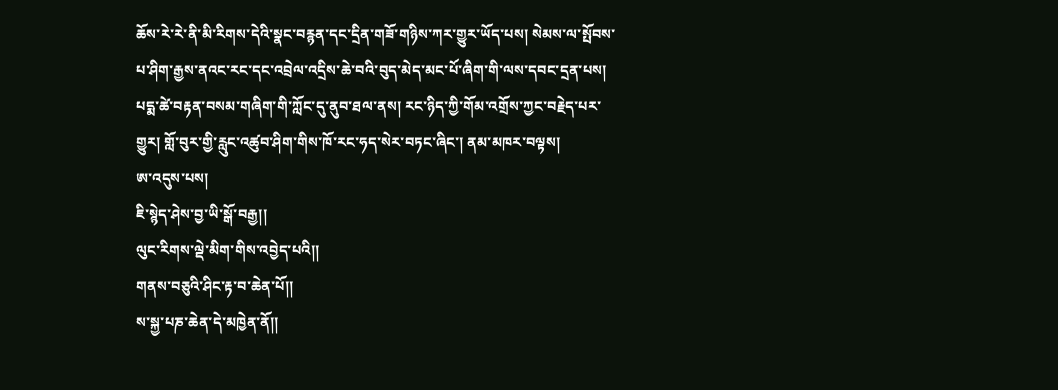ཆོས་རེ་རེ་ནི་མི་རིགས་དེའི་སྣང་བརྙན་དང་དྲིན་གཟོ་གཉིས་ཀར་གྱུར་ཡོད་པས། སེམས་ལ་སྤོབས་པ་ཤིག་རྒྱས་ནའང་རང་དང་འབྲེལ་འདྲིས་ཆེ་བའི་བུད་མེད་མང་པོ་ཞིག་གི་ལས་དབང་དྲན་པས། པདྨ་ཚེ་བརྟན་བསམ་གཞིག་གི་ཀློང་དུ་ནུབ་ཐལ་ནས། རང་ཉིད་ཀྱི་གོམ་འགྲོས་ཀྱང་བརྗེད་པར་གྱུར། གློ་བུར་གྱི་རླུང་འཚུབ་ཤིག་གིས་ཁོ་རང་ཧད་སེར་བཏང་ཞིང་། ནམ་མཁར་བལྟས།
ཨ་འདུས་པས།
ཇི་སྙེད་ཤེས་བྱ་ཡི་སྒོ་བརྒྱ།།
ལུང་རིགས་ལྡེ་མིག་གིས་འབྱེད་པའི།།
གནས་བཅུའི་ཤིང་རྟ་བ་ཆེན་པོ།།
ས་སྐྱ་པཎ་ཆེན་དེ་མཁྱེན་ནོ།།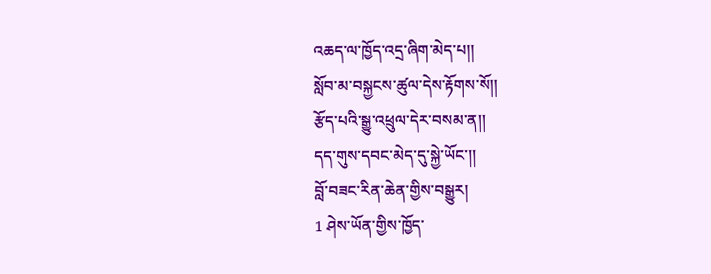འཆད་ལ་ཁྱོད་འདྲ་ཞིག་མེད་པ།།
སློབ་མ་བསྐྱངས་ཚུལ་དེས་རྟོགས་སོ།།
རྩོད་པའི་སྒྱུ་འཕྲུལ་དེར་བསམ་ན།།
དད་གུས་དབང་མེད་དུ་སྐྱེ་ཡོང་།།
བློ་བཟང་རིན་ཆེན་གྱིས་བསྒྱུར།
1 ཤེས་ཡོན་གྱིས་ཁྱོད་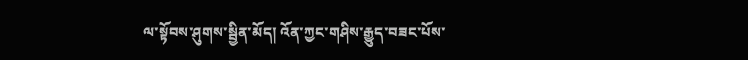ལ་སྟོབས་ཤུགས་སྦྱིན་མོད། འོན་ཀྱང་གཤིས་རྒྱུད་བཟང་པོས་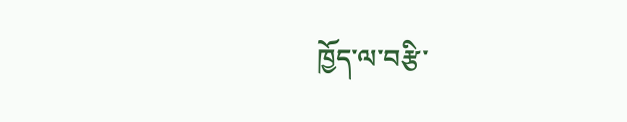ཁྱོད་ལ་བརྩི་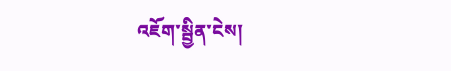འཇོག་སྦྱིན་ངེས།